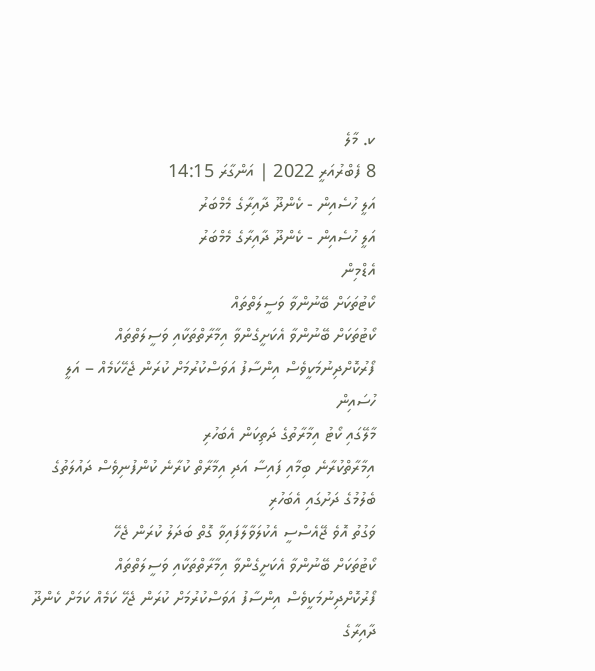ކ. މާލެ
8 ފެބްރުއަރީ 2022 | އަންގާރަ 14:15
އަލީ ހުސެއިން - ކެންދޫ ދާއިރާގެ މެމްބަރު
އަލީ ހުސެއިން - ކެންދޫ ދާއިރާގެ މެމްބަރު
އެޑްމިން
ކޯޓުތަކަށް ބޭނުންވާ ވަސީލަތްތައް
ކޯޓުތަކަށް ބޭނުންވާ އެކަށީގެންވާ އިމާރާތްތަކާއި ވަސީލަތްތައް ފޯރުކޮށްދިނުމަކީވެސް އިންސާފު އަވަސްކުރުމަށް ކުރަން ޖެހޭކަމެއް – އަލީ ހުސައިން
މާލޭގައި ކޯޓު އިމާރާތުގެ ދަތިކަން އެބަހުރި
އިމާރާތްކުރާނެ ބިމާއި ފައިސާ އަދި އިމާރާތް ކުރާނެ ކުންފުނިވެސް ދައުލަތުގެ ބެލުމުގެ ދަށުގައި އެބަހުރި
ވަގުތު އޮވެ ޖޭއެސްސީ އެކުލަވާލާފައިވާ ގޮތް ބަދަލު ކުރަން ޖެހޭ
ކޯޓުތަކަށް ބޭނުންވާ އެކަށީގެންވާ އިމާރާތްތަކާއި ވަސީލަތްތައް ފޯރުކޮށްދިނުމަކީވެސް އިންސާފު އަވަސްކުރުމަށް ކުރަން ޖެހޭ ކަމެއް ކަމަށް ކެންދޫ ދާއިރާގެ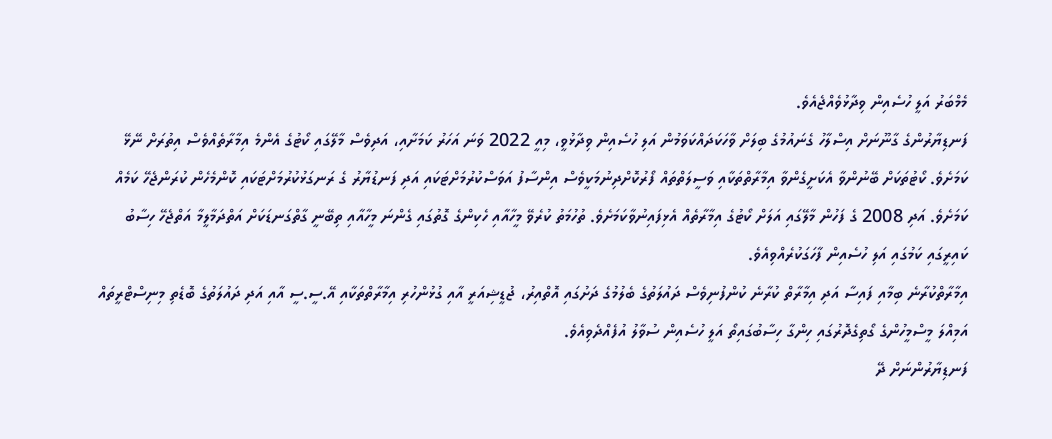މެމްބަރު އަލީ ހުސެއިން ވިދާޅުވެއްޖެއެވެ.
ފަނޑިޔާރުންގެ ގާނޫނަށް އިސްލާހު ގެނައުމުގެ ބިލަށް ވާހަކަދައްކަވަމުން އަލި ހުސެއިން ވިދާޅުވީ، މިއީ 2022 ވަނަ އަހަރު ކަމަށާއި، އަދިވެސް މާލޭގައި ކޯޓުގެ އެންމެ އިމާރާތެއްވެސް އިތުރަށް ނޭޅޭ ކަމަށެވެ. ކޯޓުތަކަށް ބޭނުންވާ އެކަށީގެންވާ އިމާރާތްތަކާއި ވަސީލަތްތައް ފޯރުކޮށްދިނުމަކީވެސް އިންސާފު އަވަސްކުރުމަށްޓަކައި އަދި ފަނޑުޔާރު ގެ ރަނގަޅުކުރުމަށްޓަކައި ކޮންމެހެން ކުރަންޖެހޭ ކަމެއް ކަމަށެވެ. އަދި 2008 ގެ ފަހުން މާލޭގައި އަލަށް ކޯޓުގެ އިމާރާތެއް އެޅިފައިނުވާކަމަށެވެ. ތުހުމަތު ކުރެވޭ މީހާއާއި ހެކިންގެ ގޮތުގައި ގެންނަ މީހާއާއި ތިބޭނީ ގާތްގަނޑަކަށް އަތްދަމާލީމާ އަތްޖެހޭ ހިސާބު ކައިރީގައި ކަމުގައި އަލި ހުސެއިން ފާހަގަކުރެއްވިއެވެ.
އިމާރާތްކުރާނެ ބިމާއި ފައިސާ އަދި އިމާރާތް ކުރާނެ ކުންފުނިވެސް ދައުލަތުގެ ބެލުމުގެ ދަށުގައި އޮތްއިރު، ޖުޑީޝިއަރީ އާއި ގުޅުންހުރި އިމާރާތްތަކާއި އޭ.ސީ.ސީ އާއި އަދި ދައުލަތުގެ ބޮޑެތި މިނިސްޓްރީތައް އަމިއްލަ މީސްމީހުންގެ ގޯތިގެދޮރުގައި ހިންގާ ހިސާބުގައިތޯ އަލީ ހުސެއިން ސުވާލު އުފެއްދެވިއެވެ.
ފަނޑިޔާރުންނަށް ދޭ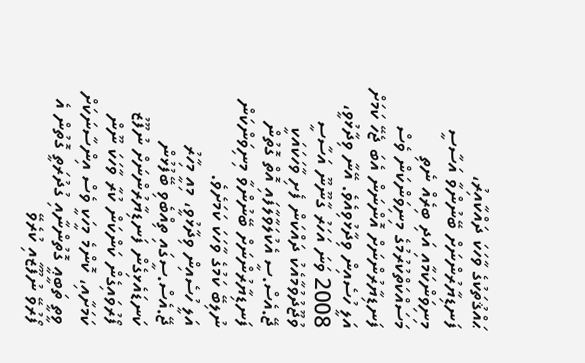ޙައްޤުތަކުގެ ވާހަކަ ދައްކާއިރު، ފަނޑިޔާރުންނަށް ބޭނުންވާ އަސާސީ މިނިވަންކަމާއި އަދި ބިރެއް ނެތި މަސައްކަތްކުރުމުގެ މިނިވަންކަން ވެސް ފަނޑިޔާރުންނަށް އޮންނަން އެބަ ޖެހޭ ކަމަށް އަލީ ހުސެއިން ވިދާޅުވިއެވެ. އޭނާ ވިދާޅުވީ، 2008 ވަނަ އަހަރު ގާނޫނޫ އަސާސީ ވުޖޫދުވުމާއެކު ދައްކަން ފެށި ވާހަކައަކީ ޖޭ.އެސް.ސީ އެކުލަވާލާފައި އޮތް ގޮތުން ފަނޑިޔާރުންނަށް ބޭނުންވާ މިނިވަންކަން ނުލިބޭ ކަމުގެ ވާހަކަ ކަމަށެވެ.
އަލީ ހުސެއިން ވިދާޅުވީ، މިއީ މިހާރު ޖޭ.އެސް.ސީގައި ތިއްބެވި ބޭފުޅުން ކަނޑައެޅިގެން ފަނޑިޔާރުންނަށް ނުފޫޒު ފޯރުވައިގެން ކަންކަން ކުރާ ވާހަކަ ނޫން ކަމަށާއި، ކޮންމެ މީހަކީ ވެސް އިންސާނަކަށް ވީތީ ތަބީޢީ ގޮތުންނާއި ގުދުރަތީ ގޮތުން އެ ފޯރުވޭ ނުފޫޒާއި ކުރެވޭ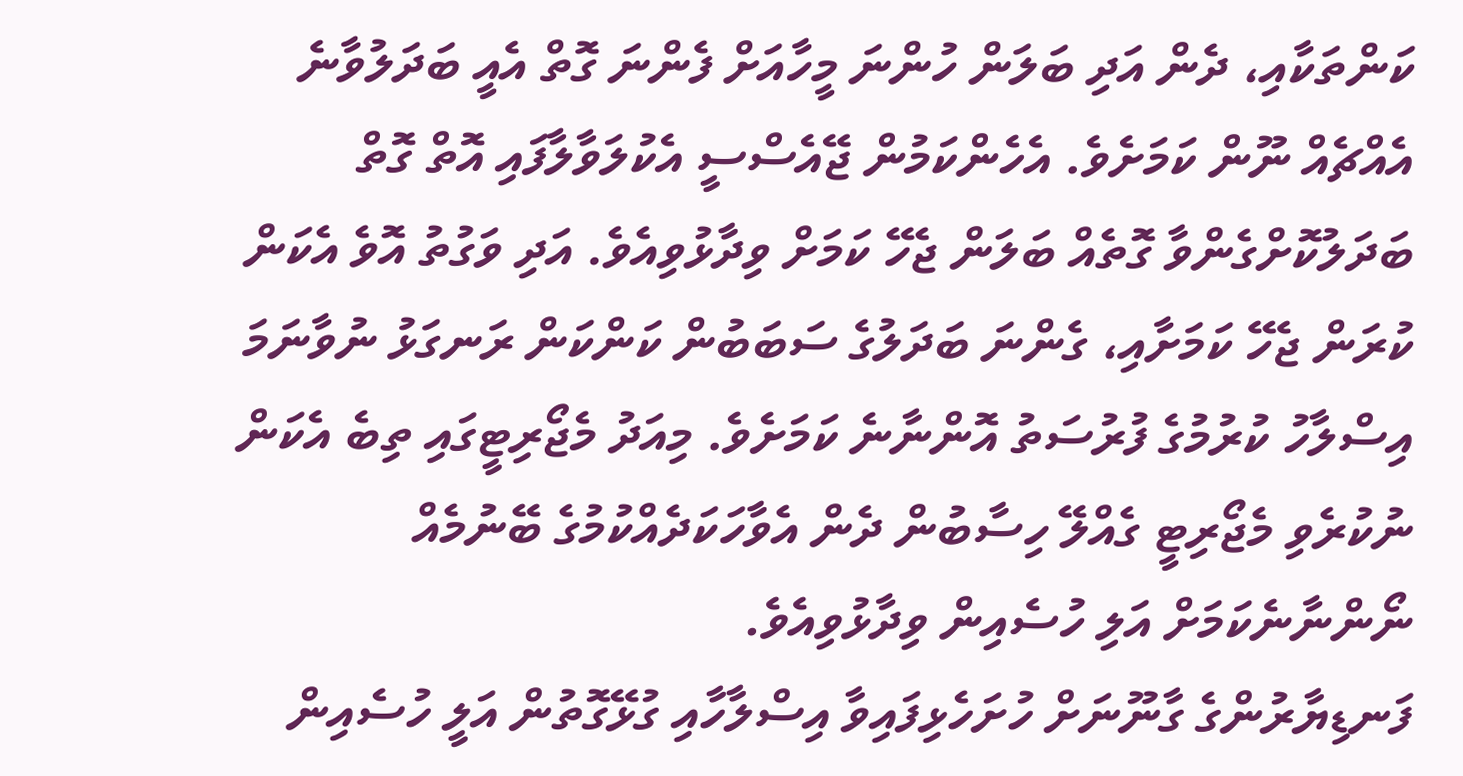ކަންތަކާއި، ދެން އަދި ބަލަން ހުންނަ މީހާއަށް ފެންނަ ގޮތް އެއީ ބަދަލުވާނެ އެއްޗެއް ނޫން ކަމަށެވެ. އެހެންކަމުން ޖޭއެސްސީ އެކުލަވާލާފައި އޮތް ގޮތް ބަދަލުކޮށްގެންވާ ގޮތެއް ބަލަން ޖެހޭ ކަމަށް ވިދާޅުވިއެވެ. އަދި ވަގުތު އޮވެ އެކަން ކުރަން ޖެހޭ ކަމަށާއި، ގެންނަ ބަދަލުގެ ސަބަބުން ކަންކަން ރަނގަޅު ނުވާނަމަ އިސްލާހު ކުރުމުގެ ފުރުސަތު އޮންނާނެ ކަމަށެވެ. މިއަދު މެޖޯރިޓީގައި ތިބެ އެކަން ނުކުރެވި މެޖޯރިޓީ ގެއްލޭ ހިސާބުން ދެން އެވާހަކަދެއްކުމުގެ ބޭނުމެއް ނޯންނާނެކަމަށް އަލި ހުސެއިން ވިދާޅުވިއެވެ.
ފަނޑިޔާރުންގެ ގާނޫނަށް ހުށަހެޅިފައިވާ އިސްލާހާއި ގުޅޭގޮތުން އަލީ ހުސެއިން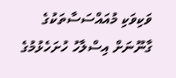ވަކިވަކި މުއައްސަސާތަކުގެ ގާނޫނަށް އިސްލާހު ހުށަހެޅުމުގެ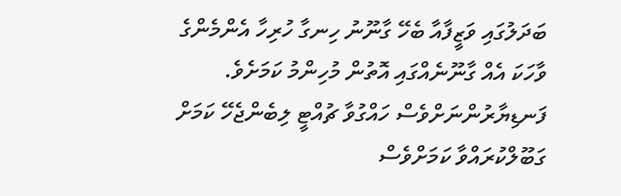ބަދަލުގައި ވަޒީފާއާ ބެހޭ ގާނޫނު ހިނގާ ހުރިހާ އެންމެންގެ ވާހަކަ އެއް ގާނޫނެއްގައި އޮތުން މުހިންމު ކަމަށެވެ. ފަނޑިޔާރުންނަށްވެސް ހައްގުވާ ޗުއްޓީ ލިބެންޖެހޭ ކަމަށް ގަބޫލްކުރައްވާ ކަމަށްވެސް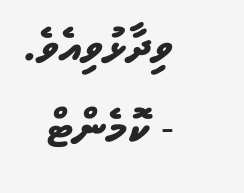ވިދާޅުވިއެވެ.
- ކޮމެންޓް